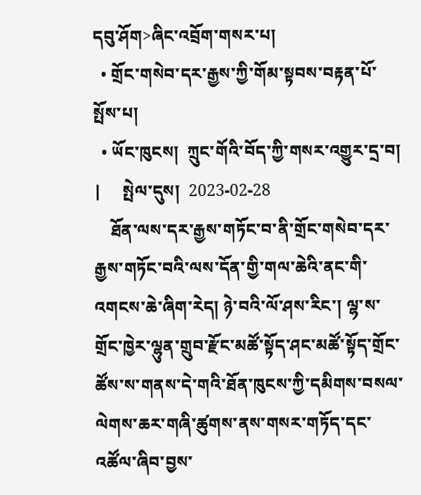དབུ་ཤོག>ཞིང་འབྲོག་གསར་པ།
  • གྲོང་གསེབ་དར་རྒྱས་ཀྱི་གོམ་སྟབས་བརྟན་པོ་སྤོས་པ།
  • ཡོང་ཁུངས།  ཀྲུང་གོའི་བོད་ཀྱི་གསར་འགྱུར་དྲ་བ།   |     སྤེལ་དུས།  2023-02-28
    ཐོན་ལས་དར་རྒྱས་གཏོང་བ་ནི་གྲོང་གསེབ་དར་རྒྱས་གཏོང་བའི་ལས་དོན་གྱི་གལ་ཆེའི་ནང་གི་འགངས་ཆེ་ཞིག་རེད། ཉེ་བའི་ལོ་ཤས་རིང་། ལྷ་ས་གྲོང་ཁྱེར་ལྷུན་གྲུབ་རྫོང་མཚོ་སྟོད་ཤང་མཚོ་སྟོད་གྲོང་ཚོས་ས་གནས་དེ་གའི་ཐོན་ཁུངས་ཀྱི་དམིགས་བསལ་ལེགས་ཆར་གཞི་ཚུགས་ནས་གསར་གཏོད་དང་འཚོལ་ཞིབ་བྱས་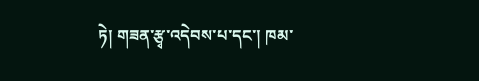ཏེ། གཟན་རྩྭ་འདེབས་པ་དང་། ཁམ་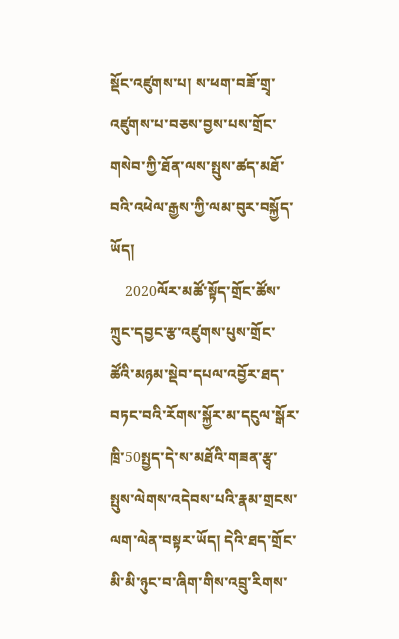སྡོང་འཛུགས་པ། ས་ཕག་བཟོ་གྲྭ་འཛུགས་པ་བཅས་བྱས་པས་གྲོང་གསེབ་ཀྱི་ཐོན་ལས་སྤུས་ཚད་མཐོ་བའི་འཕེལ་རྒྱས་ཀྱི་ལམ་བུར་བསྐྱོད་ཡོད།
    2020ལོར་མཚོ་སྟོད་གྲོང་ཚོས་ཀྲུང་དབྱང་རྩ་འཛུགས་པུས་གྲོང་ཚོའི་མཉམ་སྡེབ་དཔལ་འབྱོར་ཐད་བཏང་བའི་རོགས་སྐྱོར་མ་དངུལ་སྒོར་ཁྲི་50སྤྱད་དེ་ས་མཐོའི་གཟན་རྩྭ་སྤུས་ལེགས་འདེབས་པའི་རྣམ་གྲངས་ལག་ལེན་བསྟར་ཡོད། དེའི་ཐད་གྲོང་མི་མི་ཉུང་བ་ཞིག་གིས་འབྲུ་རིགས་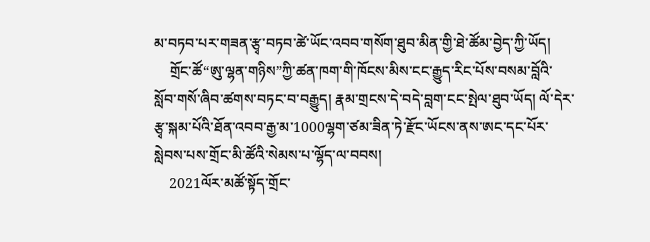མ་བཏབ་པར་གཟན་རྩྭ་བཏབ་ཚེ་ཡོང་འབབ་གསོག་ཐུབ་མིན་གྱི་ཐེ་ཚོམ་བྱེད་ཀྱི་ཡོད།
    གྲོང་ཚོ“ཨུ་ལྷན་གཉིས”ཀྱི་ཚན་ཁག་གི་ཁོངས་མིས་ངང་རྒྱུད་རིང་པོས་བསམ་བློའི་སློབ་གསོ་ཞིབ་ཚགས་བཏང་བ་བརྒྱུད། རྣམ་གྲངས་དེ་བདེ་བླག་ངང་སྤེལ་ཐུབ་ཡོད། ལོ་དེར་རྩྭ་སྐམ་པོའི་ཐོན་འབབ་རྒྱ་མ་1000ལྷག་ཙམ་ཟིན་ཏེ་རྫོང་ཡོངས་ནས་ཨང་དང་པོར་སླེབས་པས་གྲོང་མི་ཚོའི་སེམས་པ་ལྷོད་ལ་བབས།
    2021ལོར་མཚོ་སྟོད་གྲོང་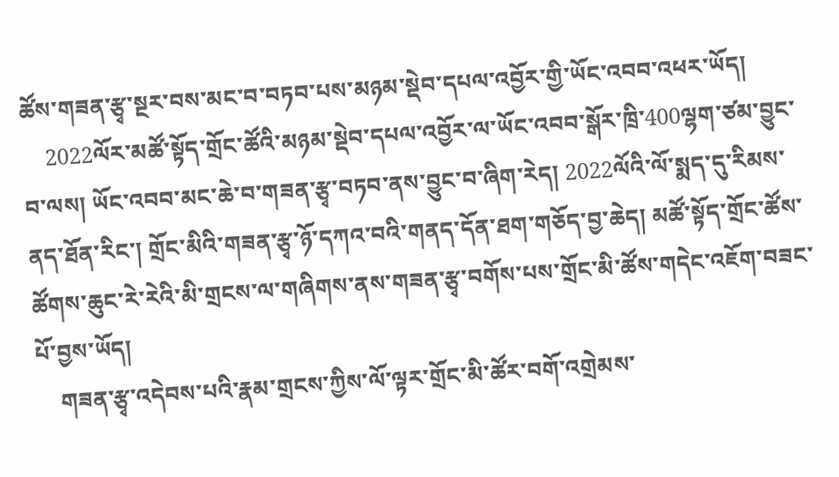ཚོས་གཟན་རྩྭ་སྔར་བས་མང་བ་བཏབ་པས་མཉམ་སྡེབ་དཔལ་འབྱོར་གྱི་ཡོང་འབབ་འཕར་ཡོད།
    2022ལོར་མཚོ་སྟོད་གྲོང་ཚོའི་མཉམ་སྡེབ་དཔལ་འབྱོར་ལ་ཡོང་འབབ་སྒོར་ཁྲི་400ལྷག་ཙམ་བྱུང་བ་ལས། ཡོང་འབབ་མང་ཆེ་བ་གཟན་རྩྭ་བཏབ་ནས་བྱུང་བ་ཞིག་རེད། 2022ལོའི་ལོ་སྨད་དུ་རིམས་ནད་ཐོན་རིང་། གྲོང་མིའི་གཟན་རྩྭ་ཉོ་དཀའ་བའི་གནད་དོན་ཐག་གཅོད་བྱ་ཆེད། མཚོ་སྟོད་གྲོང་ཚོས་ཚོགས་ཆུང་རེ་རེའི་མི་གྲངས་ལ་གཞིགས་ནས་གཟན་རྩྭ་བགོས་པས་གྲོང་མི་ཚོས་གདེང་འཇོག་བཟང་པོ་བྱས་ཡོད།
    གཟན་རྩྭ་འདེབས་པའི་རྣམ་གྲངས་ཀྱིས་ལོ་ལྟར་གྲོང་མི་ཚོར་བགོ་འགྲེམས་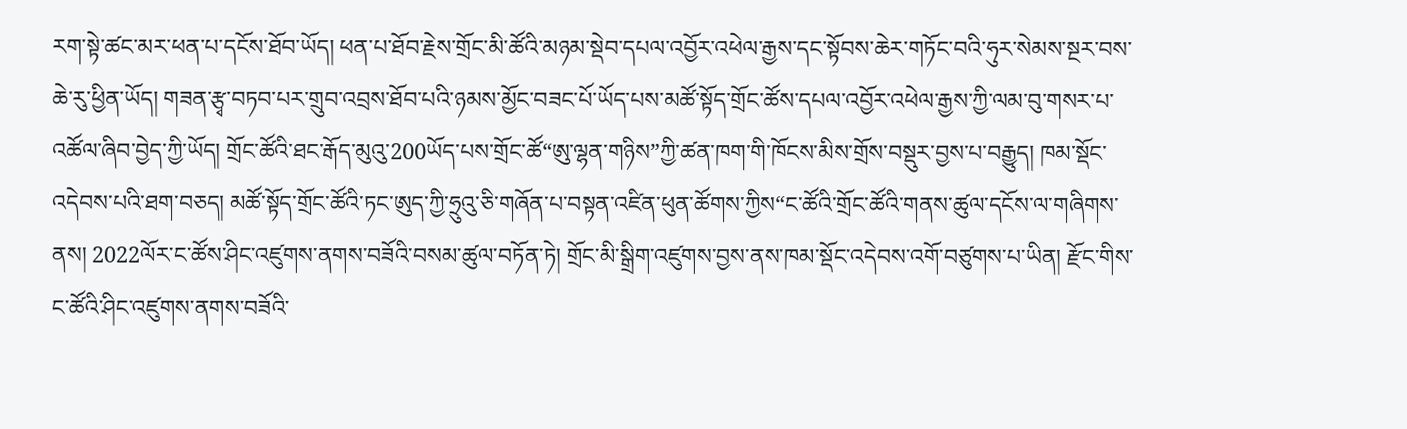རག་སྟེ་ཚང་མར་ཕན་པ་དངོས་ཐོབ་ཡོད། ཕན་པ་ཐོབ་རྗེས་གྲོང་མི་ཚོའི་མཉམ་སྡེབ་དཔལ་འབྱོར་འཕེལ་རྒྱས་དང་སྟོབས་ཆེར་གཏོང་བའི་ཧུར་སེམས་སྔར་བས་ཆེ་རུ་ཕྱིན་ཡོད། གཟན་རྩྭ་བཏབ་པར་གྲུབ་འབྲས་ཐོབ་པའི་ཉམས་མྱོང་བཟང་པོ་ཡོད་པས་མཚོ་སྟོད་གྲོང་ཚོས་དཔལ་འབྱོར་འཕེལ་རྒྱས་ཀྱི་ལམ་བུ་གསར་པ་འཚོལ་ཞིབ་བྱེད་ཀྱི་ཡོད། གྲོང་ཚོའི་ཐང་རྒོད་མུའུ་200ཡོད་པས་གྲོང་ཚོ“ཨུ་ལྷན་གཉིས”ཀྱི་ཚན་ཁག་གི་ཁོངས་མིས་གྲོས་བསྡུར་བྱས་པ་བརྒྱུད། ཁམ་སྡོང་འདེབས་པའི་ཐག་བཅད། མཚོ་སྟོད་གྲོང་ཚོའི་ཏང་ཨུད་ཀྱི་ཧྲུའུ་ཅི་གཞོན་པ་བསྟན་འཛིན་ཕུན་ཚོགས་ཀྱིས“ང་ཚོའི་གྲོང་ཚོའི་གནས་ཚུལ་དངོས་ལ་གཞིགས་ནས། 2022ལོར་ང་ཚོས་ཤིང་འཛུགས་ནགས་བཟོའི་བསམ་ཚུལ་བཏོན་ཏེ། གྲོང་མི་སྒྲིག་འཛུགས་བྱས་ནས་ཁམ་སྡོང་འདེབས་འགོ་བཙུགས་པ་ཡིན། རྫོང་གིས་ང་ཚོའི་ཤིང་འཛུགས་ནགས་བཟོའི་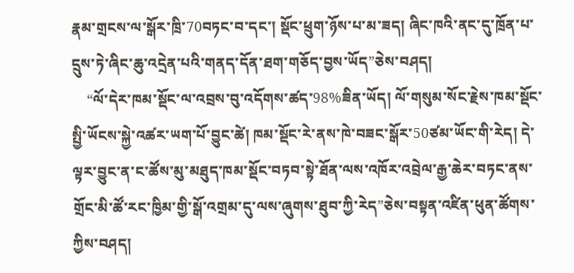རྣམ་གྲངས་ལ་སྒོར་ཁྲི་70བཏང་བ་དང་། སྡོང་ཕྲུག་ཉོས་པ་མ་ཟད། ཞིང་ཁའི་ནང་དུ་ཁྲོན་པ་དྲུས་ཏེ་ཞིང་ཆུ་འདྲེན་པའི་གནད་དོན་ཐག་གཅོད་བྱས་ཡོད”ཅེས་བཤད།
    “ལོ་དེར་ཁམ་སྡོང་ལ་འབྲས་བུ་འདོགས་ཚད་98%ཟིན་ཡོད། ལོ་གསུམ་སོང་རྗེས་ཁམ་སྡོང་སྤྱི་ཡོངས་སྐྱེ་འཚར་ཡག་པོ་བྱུང་ཚེ། ཁམ་སྡོང་རེ་ནས་ཁེ་བཟང་སྒོར་50ཙམ་ཡོང་གི་རེད། དེ་ལྟར་བྱུང་ན་ང་ཚོས་མུ་མཐུད་ཁམ་སྡོང་བཏབ་སྟེ་ཐོན་ལས་འཁོར་འབྲེལ་རྒྱ་ཆེར་བཏང་ནས་གྲོང་མི་ཚོ་རང་ཁྱིམ་གྱི་སྒོ་འགྲམ་དུ་ལས་ཞུགས་ཐུབ་ཀྱི་རེད”ཅེས་བསྟན་འཛིན་ཕུན་ཚོགས་ཀྱིས་བཤད།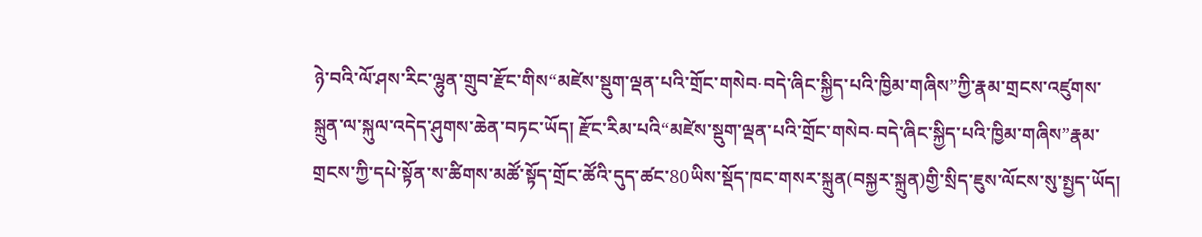ཉེ་བའི་ལོ་ཤས་རིང་ལྷུན་གྲུབ་རྫོང་གིས“མཛེས་སྡུག་ལྡན་པའི་གྲོང་གསེབ·བདེ་ཞིང་སྐྱིད་པའི་ཁྱིམ་གཞིས”ཀྱི་རྣམ་གྲངས་འཛུགས་སྐྲུན་ལ་སྐུལ་འདེད་ཤུགས་ཆེན་བཏང་ཡོད། རྫོང་རིམ་པའི“མཛེས་སྡུག་ལྡན་པའི་གྲོང་གསེབ·བདེ་ཞིང་སྐྱིད་པའི་ཁྱིམ་གཞིས”རྣམ་གྲངས་ཀྱི་དཔེ་སྟོན་ས་ཚིགས་མཚོ་སྟོད་གྲོང་ཚོའི་དུད་ཚང་80ཡིས་སྡོད་ཁང་གསར་སྐྲུན(བསྐྱར་སྐྲུན)གྱི་སྲིད་ཇུས་ལོངས་སུ་སྤྱད་ཡོད།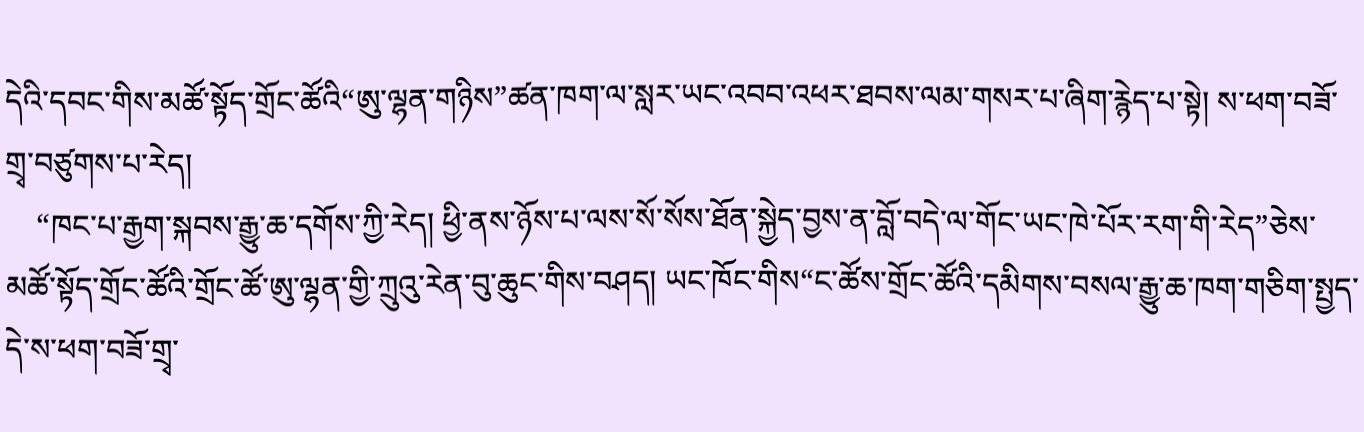དེའི་དབང་གིས་མཚོ་སྟོད་གྲོང་ཚོའི“ཨུ་ལྷན་གཉིས”ཚན་ཁག་ལ་སླར་ཡང་འབབ་འཕར་ཐབས་ལམ་གསར་པ་ཞིག་རྙེད་པ་སྟེ། ས་ཕག་བཟོ་གྲྭ་བཙུགས་པ་རེད།
    “ཁང་པ་རྒྱག་སྐབས་རྒྱུ་ཆ་དགོས་ཀྱི་རེད། ཕྱི་ནས་ཉོས་པ་ལས་སོ་སོས་ཐོན་སྐྱེད་བྱས་ན་བློ་བདེ་ལ་གོང་ཡང་ཁེ་པོར་རག་གི་རེད”ཅེས་མཚོ་སྟོད་གྲོང་ཚོའི་གྲོང་ཚོ་ཨུ་ལྷན་གྱི་ཀྲུའུ་རེན་བུ་ཆུང་གིས་བཤད། ཡང་ཁོང་གིས“ང་ཚོས་གྲོང་ཚོའི་དམིགས་བསལ་རྒྱུ་ཆ་ཁག་གཅིག་སྤྱད་དེ་ས་ཕག་བཟོ་གྲྭ་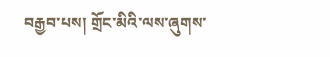བརྒྱབ་པས། གྲོང་མིའི་ལས་ཞུགས་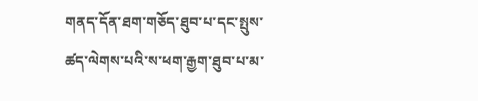གནད་དོན་ཐག་གཅོད་ཐུབ་པ་དང་སྤུས་ཚད་ལེགས་པའི་ས་ཕག་རྒྱག་ཐུབ་པ་མ་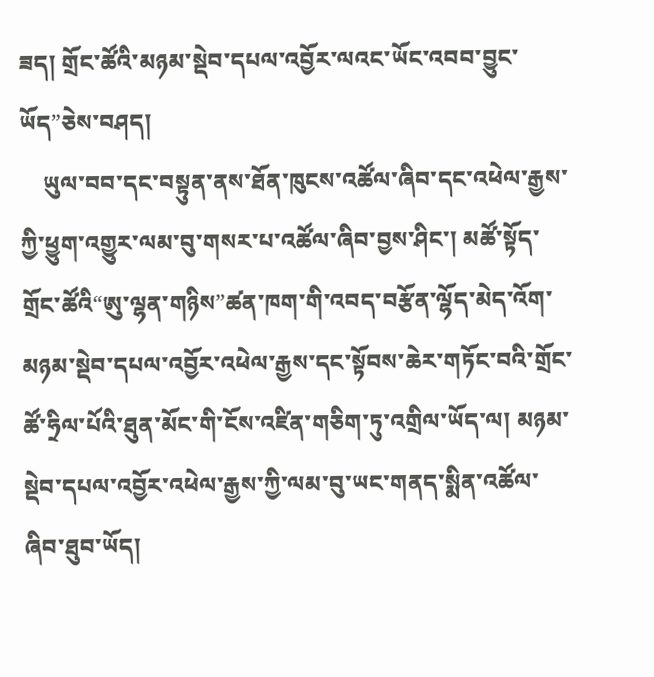ཟད། གྲོང་ཚོའི་མཉམ་སྡེབ་དཔལ་འབྱོར་ལའང་ཡོང་འབབ་བྱུང་ཡོད”ཅེས་བཤད།
    ཡུལ་བབ་དང་བསྟུན་ནས་ཐོན་ཁུངས་འཚོལ་ཞིབ་དང་འཕེལ་རྒྱས་ཀྱི་ཕྱུག་འགྱུར་ལམ་བུ་གསར་པ་འཚོལ་ཞིབ་བྱས་ཤིང་། མཚོ་སྟོད་གྲོང་ཚོའི“ཨུ་ལྷན་གཉིས”ཚན་ཁག་གི་འབད་བརྩོན་ལྷོད་མེད་འོག་མཉམ་སྡེབ་དཔལ་འབྱོར་འཕེལ་རྒྱས་དང་སྟོབས་ཆེར་གཏོང་བའི་གྲོང་ཚོ་ཧྲིལ་པོའི་ཐུན་མོང་གི་ངོས་འཛིན་གཅིག་ཏུ་འགྲིལ་ཡོད་ལ། མཉམ་སྡེབ་དཔལ་འབྱོར་འཕེལ་རྒྱས་ཀྱི་ལམ་བུ་ཡང་གནད་སྨིན་འཚོལ་ཞིབ་ཐུབ་ཡོད།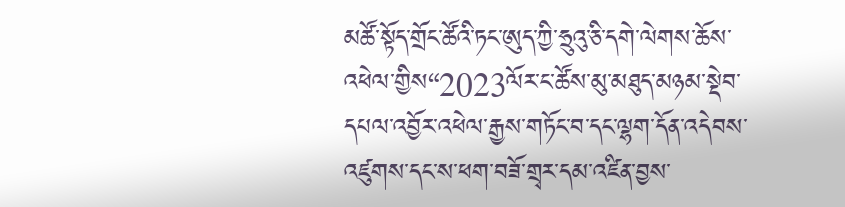མཚོ་སྟོད་གྲོང་ཚོའི་ཏང་ཨུད་ཀྱི་ཧྲུའུ་ཅི་དགེ་ལེགས་ཆོས་འཕེལ་གྱིས“2023ལོར་ང་ཚོས་མུ་མཐུད་མཉམ་སྡེབ་དཔལ་འབྱོར་འཕེལ་རྒྱས་གཏོང་བ་དང་ལྷག་དོན་འདེབས་འཛུགས་དང་ས་ཕག་བཟོ་གྲྭར་དམ་འཛིན་བྱས་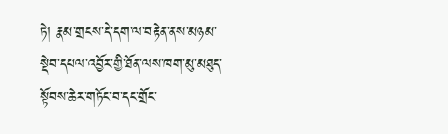ཏེ། རྣམ་གྲངས་དེ་དག་ལ་བརྟེན་ནས་མཉམ་སྡེབ་དཔལ་འབྱོར་གྱི་ཐོན་ལས་ཁག་མུ་མཐུད་སྟོབས་ཆེར་གཏོང་བ་དང་གྲོང་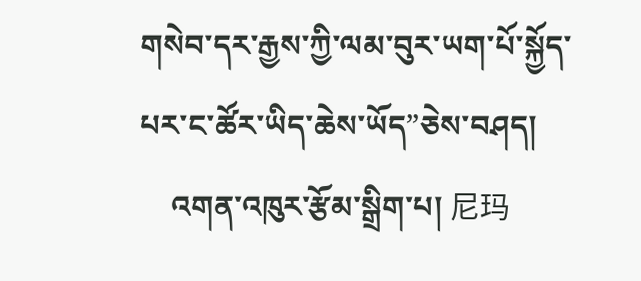གསེབ་དར་རྒྱས་ཀྱི་ལམ་བུར་ཡག་པོ་སྐྱོད་པར་ང་ཚོར་ཡིད་ཆེས་ཡོད”ཅེས་བཤད།
    འགན་འཁུར་རྩོམ་སྒྲིག་པ། 尼玛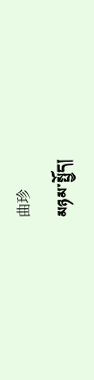曲珍
མཉམ་སྤྱོད།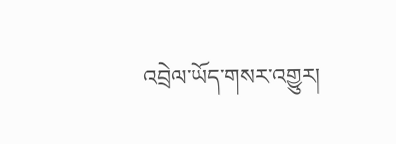འབྲེལ་ཡོད་གསར་འགྱུར།